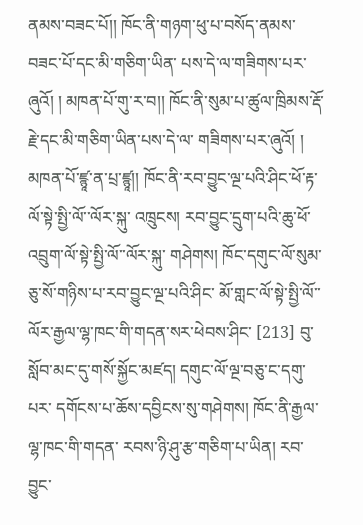ནམས་བཟང་པོ།། ཁོང་ནི་གཉག་ཕུ་པ་བསོད་ནམས་བཟང་པོ་དང་མི་གཅིག་ཡིན་ པས་དེ་ལ་གཟིགས་པར་ཞུའོ། ། མཁན་པོ་གུ་ར་བ།། ཁོང་ནི་སུམ་པ་ཚུལ་ཁྲིམས་རྡོ་རྗེ་དང་མི་གཅིག་ཡིན་པས་དེ་ལ་ གཟིགས་པར་ཞུའོ། ། མཁན་པོ་ཛྙཱ་ན་པྲ་ཛྙཱ།། ཁོང་ནི་རབ་བྱུང་ལྔ་པའི་ཤིང་ཕོ་རྟ་ལོ་སྟེ་སྤྱི་ལོ་་ལོར་སྐུ་ འཁྲུངས། རབ་བྱུང་དྲུག་པའི་ཆུ་ཕོ་འབྲུག་ལོ་སྟེ་སྤྱི་ལོ་་ལོར་སྐུ་ གཤེགས། ཁོང་དགུང་ལོ་སུམ་ཅུ་སོ་གཉིས་པ་རབ་བྱུང་ལྔ་པའི་ཤིང་ མོ་གླང་ལོ་སྟེ་སྤྱི་ལོ་་ལོར་རྒྱལ་ལྷ་ཁང་གི་གདན་སར་ཕེབས་ཤིང་ [213] བུ་སློབ་མང་དུ་གསོ་སྐྱོང་མཛད། དགུང་ལོ་ལྔ་བཅུ་ང་དགུ་པར་ དགོངས་པ་ཆོས་དབྱིངས་སུ་གཤེགས། ཁོང་ནི་རྒྱལ་ལྷ་ཁང་གི་གདན་ རབས་ཉི་ཤུ་རྩ་གཅིག་པ་ཡིན། རབ་བྱུང་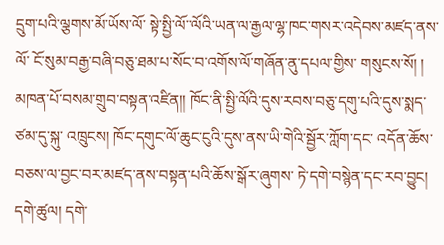དྲུག་པའི་ལྕགས་མོ་ཡོས་ལོ་ སྟེ་སྤྱི་ལོ་་ལོའི་ཡན་ལ་རྒྱལ་ལྷ་ཁང་གསར་འདེབས་མཛད་ནས་ལོ་ ངོ་སུམ་བརྒྱ་བཞི་བཅུ་ཐམ་པ་སོང་བ་འགོས་ལོ་གཞོན་ནུ་དཔལ་གྱིས་ གསུངས་སོ། ། མཁན་པོ་བསམ་གྲུབ་བསྟན་འཛིན།། ཁོང་ནི་སྤྱི་ལོའི་དུས་རབས་བཅུ་དགུ་པའི་དུས་སྨད་ཙམ་དུ་སྐུ་ འཁྲུངས། ཁོང་དགུང་ལོ་ཆུང་ངུའི་དུས་ནས་ཡི་གེའི་སྦྱོར་ཀློག་དང་ འདོན་ཆོས་བཅས་ལ་བྱང་བར་མཛད་ནས་བསྟན་པའི་ཆོས་སྒོར་ཞུགས་ ཏེ་དགེ་བསྙེན་དང་རབ་བྱུང། དགེ་ཚུལ། དགེ་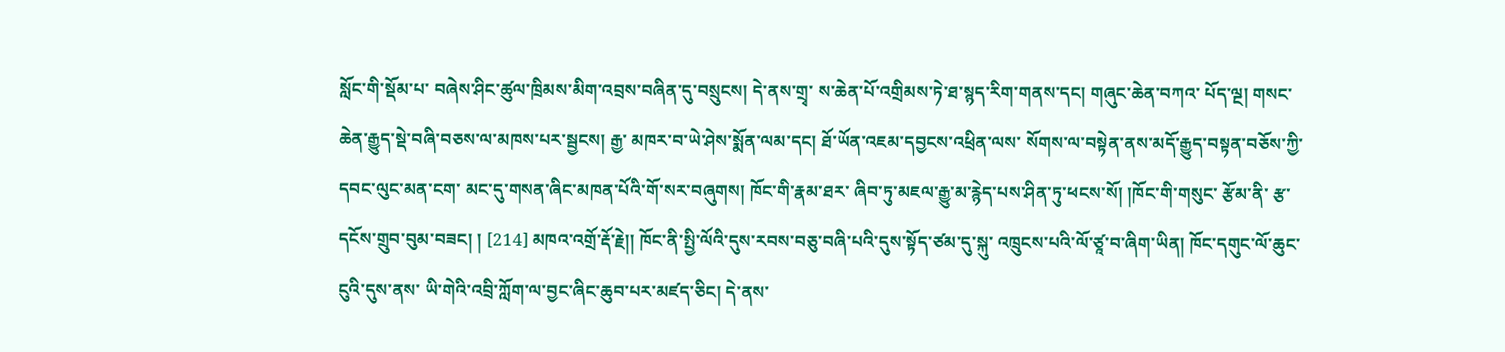སློང་གི་སྡོམ་པ་ བཞེས་ཤིང་ཚུལ་ཁྲིམས་མིག་འབྲས་བཞིན་དུ་བསྲུངས། དེ་ནས་གྲྭ་ ས་ཆེན་པོ་འགྲིམས་ཏེ་ཐ་སྙད་རིག་གནས་དང། གཞུང་ཆེན་བཀའ་ པོད་ལྔ། གསང་ཆེན་རྒྱུད་སྡེ་བཞི་བཅས་ལ་མཁས་པར་སྦྱངས། རྒྱ་ མཁར་བ་ཡེ་ཤེས་སྨོན་ལམ་དང། ཐོ་ཡོན་འཇམ་དབྱངས་འཕྲིན་ལས་ སོགས་ལ་བསྟེན་ནས་མདོ་རྒྱུད་བསྟན་བཅོས་ཀྱི་དབང་ལུང་མན་ངག་ མང་དུ་གསན་ཞིང་མཁན་པོའི་གོ་སར་བཞུགས། ཁོང་གི་རྣམ་ཐར་ ཞིབ་ཏུ་མཇལ་རྒྱུ་མ་རྙེད་པས་ཤིན་ཏུ་ཕངས་སོ། །ཁོང་གི་གསུང་ རྩོམ་ནི་ རྩ་དངོས་གྲུབ་བུམ་བཟང། ། [214] མཁའ་འགྲོ་རྡོ་རྗེ།། ཁོང་ནི་སྤྱི་ལོའི་དུས་རབས་བཅུ་བཞི་པའི་དུས་སྟོད་ཙམ་དུ་སྐུ་ འཁྲུངས་པའི་ལོ་ཙཱ་བ་ཞིག་ཡིན། ཁོང་དགུང་ལོ་ཆུང་ངུའི་དུས་ནས་ ཡི་གེའི་འབྲི་ཀློག་ལ་བྱང་ཞིང་ཆུབ་པར་མཛད་ཅིང། དེ་ནས་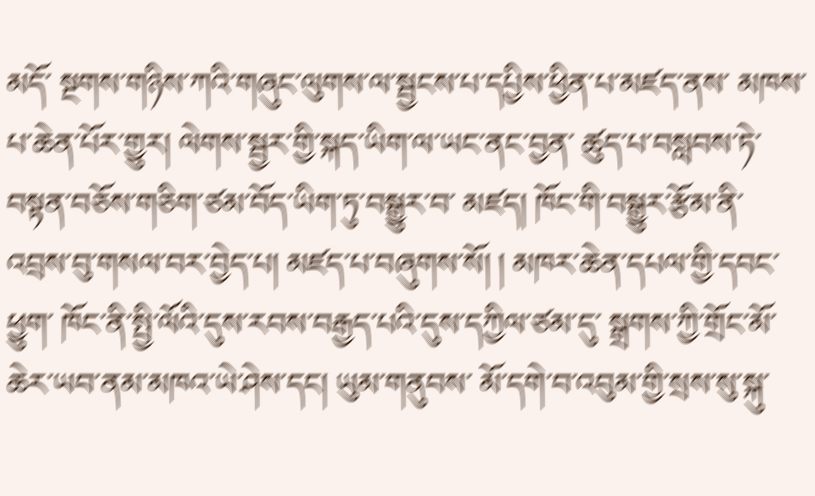མདོ་ སྔགས་གཉིས་ཀའི་གཞུང་ལུགས་ལ་སྦྱངས་པ་དཔྱིས་ཕྱིན་པ་མཛད་ནས་ མཁས་པ་ཆེན་པོར་གྱུར། ལེགས་སྦྱར་གྱི་སྐད་ཡིག་ལ་ཡང་ནང་བྱན་ ཚུད་པ་བསླབས་ཏེ་བསྟན་བཅོས་གཅིག་ཙམ་བོད་ཡིག་ཏུ་བསྒྱུར་བ་ མཛད། ཁོང་གི་བསྒྱུར་རྩོམ་ནི་ འབྲས་བུ་གསལ་བར་བྱེད་པ། མཛད་པ་བཞུགས་སོ། ། མཁར་ཆེན་དཔལ་གྱི་དབང་ཕྱུག་ ཁོང་ནི་སྤྱི་ལོའི་དུས་རབས་བརྒྱད་པའི་དུས་དཀྱིལ་ཙམ་དུ་ སྒྲགས་ཀྱི་གྲོང་མོ་ཆེར་ཡབ་ནམ་མཁའ་ཡེ་ཤེས་དང། ཡུམ་གནུབས་ མོ་དགེ་བ་འབུམ་གྱི་སྲས་སུ་སྐུ་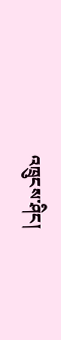འཁྲུངས་ཤིང།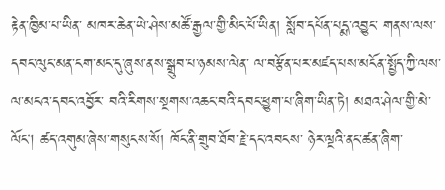རྟེན་ཁྱིམ་པ་ཡིན་ མཁར་ཆེན་ཡེ་ཤེས་མཚོ་རྒྱལ་གྱི་མིང་པོ་ཡིན། སློབ་དཔོན་པདྨ་འབྱུང་ གནས་ལས་དབང་ལུང་མན་ངག་མང་དུ་ཞུས་ནས་སྒྲུབ་པ་ཉམས་ལེན་ ལ་བརྩོན་པར་མཛད་པས་མངོན་སྤྱོད་ཀྱི་ལས་ལ་མངའ་དབང་འབྱོར་ བའི་རིགས་སྔགས་འཆང་བའི་དབང་ཕྱུག་པ་ཞིག་ཡིན་ཏེ། མཐའ་ཤེལ་གྱི་མེ་ལོང། ཚད་འགུམ་ཞེས་གསུངས་སོ། ཁོང་ནི་གྲུབ་ཐོབ་རྗེ་དང་འབངས་ ཉེར་ལྔའི་ནང་ཚན་ཞིག་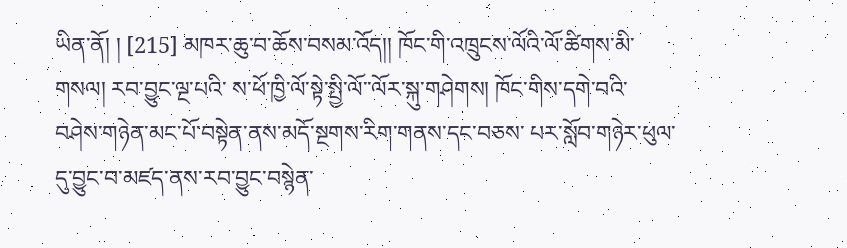ཡིན་ནོ། ། [215] མཁར་ཆུ་བ་ཆོས་བསམ་འོད།། ཁོང་གི་འཁྲུངས་ལོའི་ལོ་ཚིགས་མི་གསལ། རབ་བྱུང་ལྔ་པའི་ ས་ཕོ་ཁྱི་ལོ་སྟེ་སྤྱི་ལོ་་ལོར་སྐུ་གཤེགས། ཁོང་གིས་དགེ་བའི་ བཤེས་གཉེན་མང་པོ་བསྟེན་ནས་མདོ་སྔགས་རིག་གནས་དང་བཅས་ པར་སློབ་གཉེར་ཕུལ་དུ་བྱུང་བ་མཛད་ནས་རབ་བྱུང་བསྙེན་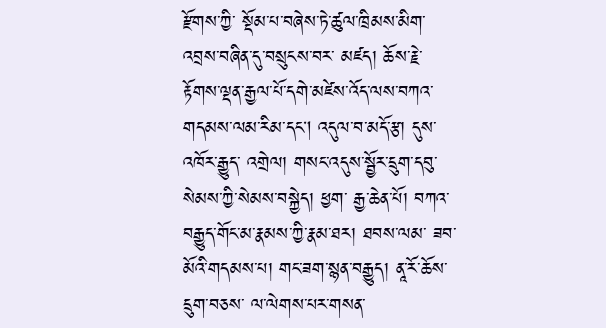རྫོགས་ཀྱི་ སྡོམ་པ་བཞེས་ཏེ་ཚུལ་ཁྲིམས་མིག་འབྲས་བཞིན་དུ་བསྲུངས་བར་ མཛད། ཆོས་རྗེ་རྟོགས་ལྡན་རྒྱལ་པོ་དགེ་མཛེས་འོད་ལས་བཀའ་ གདམས་ལམ་རིམ་དང། འདུལ་བ་མདོ་རྩ། དུས་འཁོར་རྒྱུད་ འགྲེལ། གསང་འདུས་སྦྱོར་དྲུག་དབུ་སེམས་ཀྱི་སེམས་བསྐྱེད། ཕྱག་ རྒྱ་ཆེན་པོ། བཀའ་བརྒྱུད་གོང་མ་རྣམས་ཀྱི་རྣམ་ཐར། ཐབས་ལམ་ ཟབ་མོའི་གདམས་པ། གང་ཟག་སྙན་བརྒྱུད། ནཱ་རོ་ཆོས་དྲུག་བཅས་ ལ་ལེགས་པར་གསན་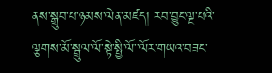ནས་སྒྲུབ་པ་ཉམས་ལེན་མཛད། རབ་བྱུང་ལྔ་པའི་ ལྕགས་མོ་སྦྲུལ་ལོ་སྟེ་སྤྱི་ལོ་་ལོར་གཡའ་བཟང་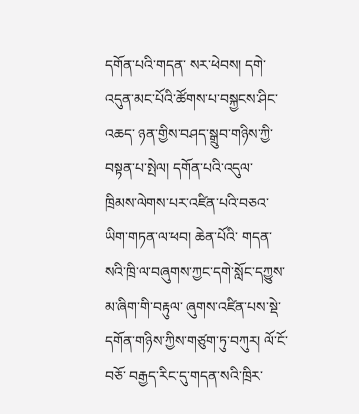དགོན་པའི་གདན་ སར་ཕེབས། དགེ་འདུན་མང་པོའི་ཚོགས་པ་བསྐྱངས་ཤིང་འཆད་ ཉན་གྱིས་བཤད་སྒྲུབ་གཉིས་ཀྱི་བསྟན་པ་སྤེལ། དགོན་པའི་འདུལ་ ཁྲིམས་ལེགས་པར་འཛིན་པའི་བཅའ་ཡིག་གཏན་ལ་ཕབ། ཆེན་པོའི་ གདན་སའི་ཁྲི་ལ་བཞུགས་ཀྱང་དགེ་སློང་དཀྱུས་མ་ཞིག་གི་བརྟུལ་ ཞུགས་འཛིན་པས་སྡེ་དགོན་གཉིས་ཀྱིས་གཙུག་ཏུ་བཀུར། ལོ་ངོ་བཅོ་ བརྒྱད་རིང་དུ་གདན་སའི་ཁྲིར་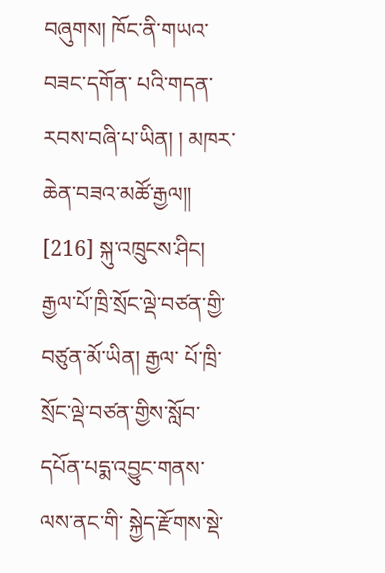བཞུགས། ཁོང་ནི་གཡའ་བཟང་དགོན་ པའི་གདན་རབས་བཞི་པ་ཡིན། ། མཁར་ཆེན་བཟའ་མཚོ་རྒྱལ།། [216] སྐུ་འཁྲུངས་ཤིང། རྒྱལ་པོ་ཁྲི་སྲོང་ལྡེ་བཙན་གྱི་བཙུན་མོ་ཡིན། རྒྱལ་ པོ་ཁྲི་སྲོང་ལྡེ་བཙན་གྱིས་སློབ་དཔོན་པདྨ་འབྱུང་གནས་ལས་ནང་གི་ སྐྱེད་རྫོགས་སྡེ་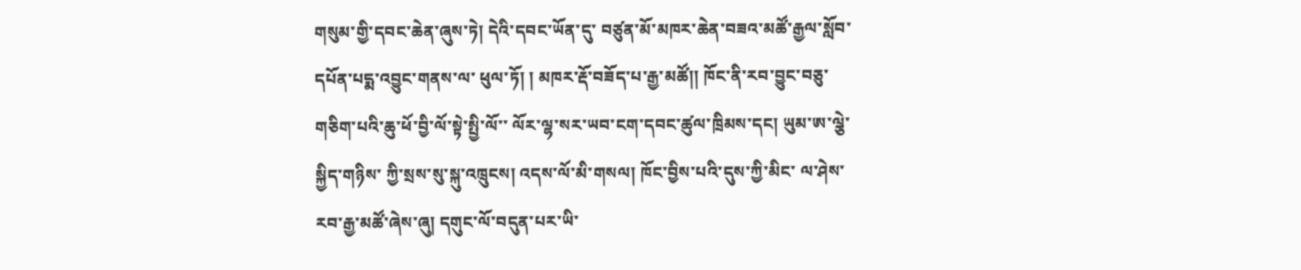གསུམ་གྱི་དབང་ཆེན་ཞུས་ཏེ། དེའི་དབང་ཡོན་དུ་ བཙུན་མོ་མཁར་ཆེན་བཟའ་མཚོ་རྒྱལ་སློབ་དཔོན་པདྨ་འབྱུང་གནས་ལ་ ཕུལ་ཏོ། ། མཁར་རྡོ་བཟོད་པ་རྒྱ་མཚོ།། ཁོང་ནི་རབ་བྱུང་བཅུ་གཅིག་པའི་ཆུ་ཕོ་བྱི་ལོ་སྟེ་སྤྱི་ལོ་་ ལོར་ལྷ་སར་ཡབ་ངག་དབང་ཚུལ་ཁྲིམས་དང། ཡུམ་ཨ་ལྕེ་སྐྱིད་གཉིས་ ཀྱི་སྲས་སུ་སྐུ་འཁྲུངས། འདས་ལོ་མི་གསལ། ཁོང་བྱིས་པའི་དུས་ཀྱི་མིང་ ལ་ཤེས་རབ་རྒྱ་མཚོ་ཞེས་ཞུ། དགུང་ལོ་བདུན་པར་ཡི་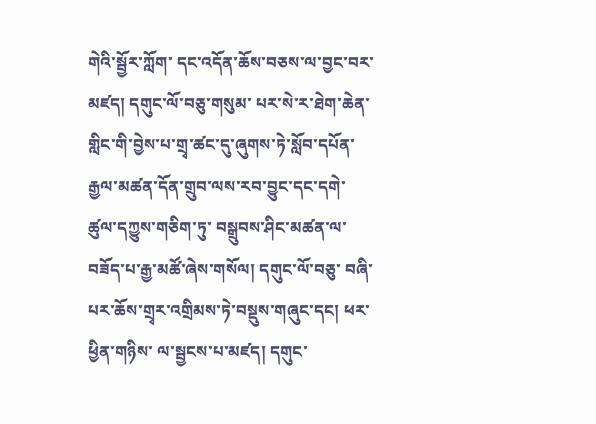གེའི་སྦྱོར་ཀློག་ དང་འདོན་ཆོས་བཅས་ལ་བྱང་བར་མཛད། དགུང་ལོ་བཅུ་གསུམ་ པར་སེ་ར་ཐེག་ཆེན་གླིང་གི་བྱེས་པ་གྲྭ་ཚང་དུ་ཞུགས་ཏེ་སློབ་དཔོན་ རྒྱལ་མཚན་དོན་གྲུབ་ལས་རབ་བྱུང་དང་དགེ་ཚུལ་དཀྱུས་གཅིག་ཏུ་ བསྒྲུབས་ཤིང་མཚན་ལ་བཟོད་པ་རྒྱ་མཚོ་ཞེས་གསོལ། དགུང་ལོ་བཅུ་ བཞི་པར་ཆོས་གྲྭར་འགྲིམས་ཏེ་བསྡུས་གཞུང་དང། ཕར་ཕྱིན་གཉིས་ ལ་སྦྱངས་པ་མཛད། དགུང་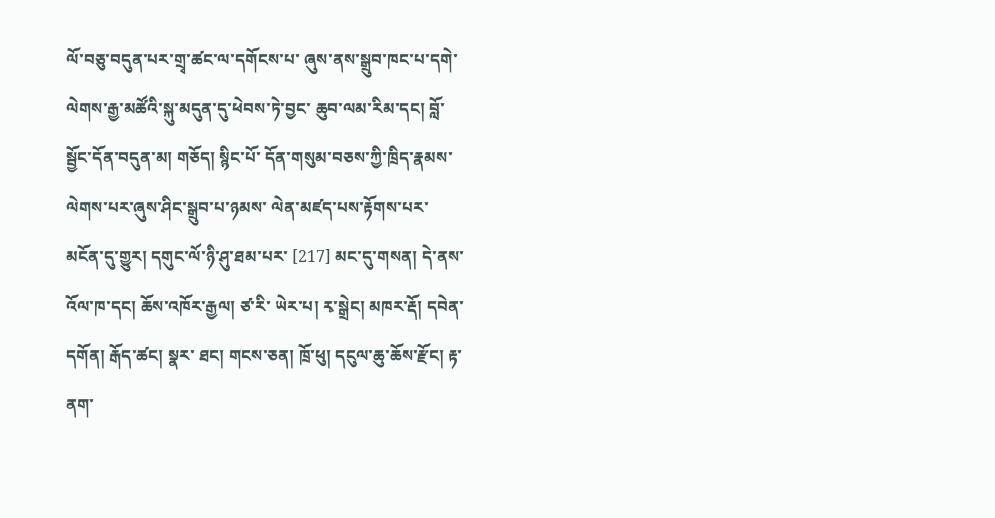ལོ་བཅུ་བདུན་པར་གྲྭ་ཚང་ལ་དགོངས་པ་ ཞུས་ནས་སྒྲུབ་ཁང་པ་དགེ་ལེགས་རྒྱ་མཚོའི་སྐུ་མདུན་དུ་ཕེབས་ཏེ་བྱང་ ཆུབ་ལམ་རིམ་དང། བློ་སྦྱོང་དོན་བདུན་མ། གཅོད། སྙིང་པོ་ དོན་གསུམ་བཅས་ཀྱི་ཁྲིད་རྣམས་ལེགས་པར་ཞུས་ཤིང་སྒྲུབ་པ་ཉམས་ ལེན་མཛད་པས་རྟོགས་པར་མངོན་དུ་གྱུར། དགུང་ལོ་ཉི་ཤུ་ཐམ་པར་ [217] མང་དུ་གསན། དེ་ནས་འོལ་ཁ་དང། ཆོས་འཁོར་རྒྱལ། ཙ་རི་ ཡེར་པ། རྭ་སྒྲེང། མཁར་རྡོ། དབེན་དགོན། རྒོད་ཚང། སྣར་ ཐང། གངས་ཅན། ཁྲོ་ཕུ། དངུལ་ཆུ་ཆོས་རྫོང། རྟ་ནག་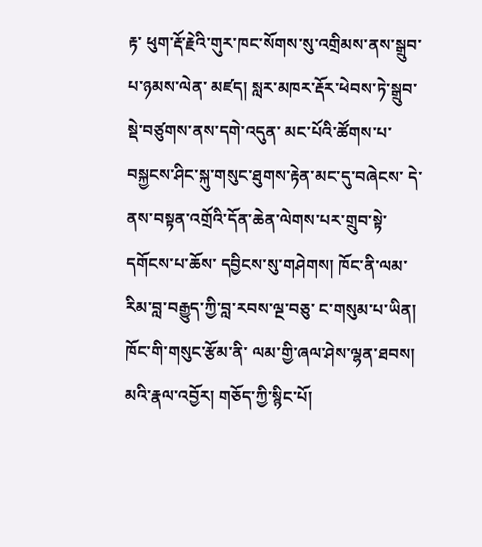རྟ་ ཕུག་རྡོ་རྗེའི་གུར་ཁང་སོགས་སུ་འགྲིམས་ནས་སྒྲུབ་པ་ཉམས་ལེན་ མཛད། སླར་མཁར་རྡོར་ཕེབས་ཏེ་སྒྲུབ་སྡེ་བཙུགས་ནས་དགེ་འདུན་ མང་པོའི་ཚོགས་པ་བསྐྱངས་ཤིང་སྐུ་གསུང་ཐུགས་རྟེན་མང་དུ་བཞེངས་ དེ་ནས་བསྟན་འགྲོའི་དོན་ཆེན་ལེགས་པར་གྲུབ་སྟེ་དགོངས་པ་ཆོས་ དབྱིངས་སུ་གཤེགས། ཁོང་ནི་ལམ་རིམ་བླ་བརྒྱུད་ཀྱི་བླ་རབས་ལྔ་བཅུ་ ང་གསུམ་པ་ཡིན། ཁོང་གི་གསུང་རྩོམ་ནི་ ལམ་གྱི་ཞལ་ཤེས་ལྷན་ཐབས། མའི་རྣལ་འབྱོར། གཅོད་ཀྱི་སྙིང་པོ།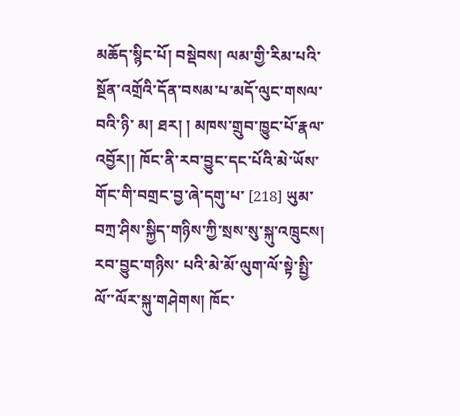མཆོད་སྙིང་པོ། བསྡེབས། ལམ་གྱི་རིམ་པའི་སྔོན་འགྲོའི་དོན་བསམ་པ་མདོ་ལུང་གསལ་བའི་ཉི་ མ། ཐར། ། མཁས་གྲུབ་ཁྱུང་པོ་རྣལ་འབྱོར།། ཁོང་ནི་རབ་བྱུང་དང་པོའི་མེ་ཡོས་གོང་གི་བགྲང་བྱ་ཞེ་དགུ་པ་ [218] ཡུམ་བཀྲ་ཤིས་སྐྱིད་གཉིས་ཀྱི་སྲས་སུ་སྐུ་འཁྲུངས། རབ་བྱུང་གཉིས་ པའི་མེ་མོ་ལུག་ལོ་སྟེ་སྤྱི་ལོ་་ལོར་སྐུ་གཤེགས། ཁོང་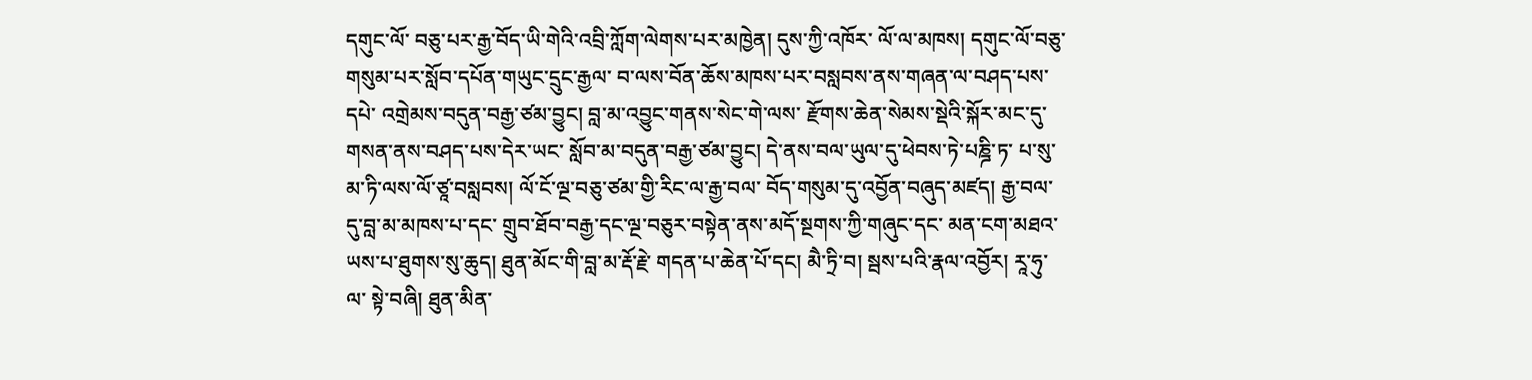དགུང་ལོ་ བཅུ་པར་རྒྱ་བོད་ཡི་གེའི་འབྲི་ཀློག་ལེགས་པར་མཁྱེན། དུས་ཀྱི་འཁོར་ ལོ་ལ་མཁས། དགུང་ལོ་བཅུ་གསུམ་པར་སློབ་དཔོན་གཡུང་དྲུང་རྒྱལ་ བ་ལས་བོན་ཆོས་མཁས་པར་བསླབས་ནས་གཞན་ལ་བཤད་པས་དཔེ་ འགྲེམས་བདུན་བརྒྱ་ཙམ་བྱུང། བླ་མ་འབྱུང་གནས་སེང་གེ་ལས་ རྫོགས་ཆེན་སེམས་སྡེའི་སྐོར་མང་དུ་གསན་ནས་བཤད་པས་དེར་ཡང་ སློབ་མ་བདུན་བརྒྱ་ཙམ་བྱུང། དེ་ནས་བལ་ཡུལ་དུ་ཕེབས་ཏེ་པཎྜི་ཏ་ པ་སུ་མ་ཏི་ལས་ལོ་ཙཱ་བསླབས། ལོ་ངོ་ལྔ་བཅུ་ཙམ་གྱི་རིང་ལ་རྒྱ་བལ་ བོད་གསུམ་དུ་འབྱོན་བཞུད་མཛད། རྒྱ་བལ་དུ་བླ་མ་མཁས་པ་དང་ གྲུབ་ཐོབ་བརྒྱ་དང་ལྔ་བཅུར་བསྟེན་ནས་མདོ་སྔགས་ཀྱི་གཞུང་དང་ མན་ངག་མཐའ་ཡས་པ་ཐུགས་སུ་ཆུད། ཐུན་མོང་གི་བླ་མ་རྡོ་རྗེ་ གདན་པ་ཆེན་པོ་དང། མཻ་ཏྲི་བ། སྦས་པའི་རྣལ་འབྱོར། རཱ་ཧུ་ལ་ སྟེ་བཞི། ཐུན་མིན་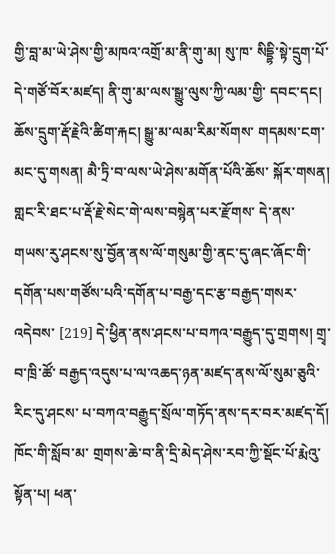གྱི་བླ་མ་ཡེ་ཤེས་གྱི་མཁའ་འགྲོ་མ་ནི་གུ་མ། སུ་ཁ་ སིདྡྷི་སྟེ་དྲུག་པོ་དེ་གཙོ་བོར་མཛད། ནི་གུ་མ་ལས་སྒྱུ་ལུས་ཀྱི་ལམ་གྱི་ དབང་དང། ཆོས་དྲུག་རྡོ་རྗེའི་ཚིག་རྐང། སྒྱུ་མ་ལམ་རིམ་སོགས་ གདམས་ངག་མང་དུ་གསན། མཻ་ཏྲི་བ་ལས་ཡེ་ཤེས་མགོན་པོའི་ཆོས་ སྐོར་གསན། གླང་རི་ཐང་པ་རྡོ་རྗེ་སེང་གེ་ལས་བསྙེན་པར་རྫོགས་ དེ་ནས་གཡས་རུ་ཤངས་སུ་བྱོན་ནས་ལོ་གསུམ་གྱི་ནང་དུ་ཞང་ཞོང་གི་ དགོན་པས་གཙོས་པའི་དགོན་པ་བརྒྱ་དང་རྩ་བརྒྱད་གསར་འདེབས་ [219] དེ་ཕྱིན་ནས་ཤངས་པ་བཀའ་བརྒྱུད་དུ་གྲགས། གྲྭ་བ་ཁྲི་ཚོ་ བརྒྱད་འདུས་པ་ལ་འཆད་ཉན་མཛད་ནས་ལོ་སུམ་ཅུའི་རིང་དུ་ཤངས་ པ་བཀའ་བརྒྱུད་སྲོལ་གཏོད་ནས་དར་བར་མཛད་དོ། ཁོང་གི་སློབ་མ་ གྲགས་ཆེ་བ་ནི་དྲི་མེད་ཤེས་རབ་ཀྱི་སྡོང་པོ་རྨེའུ་སྟོན་པ། ཕན་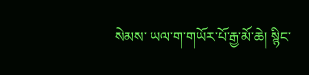སེམས་ ཡལ་ག་གཡོར་པོ་རྒྱ་མོ་ཆེ། སྙིང་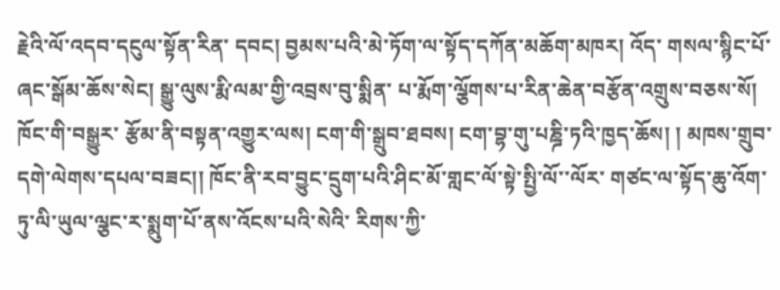རྗེའི་ལོ་འདབ་དངུལ་སྟོན་རིན་ དབང། བྱམས་པའི་མེ་ཏོག་ལ་སྟོད་དཀོན་མཆོག་མཁར། འོད་ གསལ་སྙིང་པོ་ཞང་སྒོམ་ཆོས་སེང། སྒྱུ་ལུས་རྨི་ལམ་གྱི་འབྲས་བུ་སྨིན་ པ་རྨོག་ལྕོགས་པ་རིན་ཆེན་བརྩོན་འགྲུས་བཅས་སོ། ཁོང་གི་བསྒྱུར་ རྩོམ་ནི་བསྟན་འགྱུར་ལས། ངག་གི་སྒྲུབ་ཐབས། ངག་བྷ་གུ་པཎྜི་ཏའི་ཁྱད་ཆོས། ། མཁས་གྲུབ་དགེ་ལེགས་དཔལ་བཟང།། ཁོང་ནི་རབ་བྱུང་དྲུག་པའི་ཤིང་མོ་གླང་ལོ་སྟེ་སྤྱི་ལོ་་ལོར་ གཙང་ལ་སྟོད་ཆུ་འོག་ཏུ་ལི་ཡུལ་ལྕང་ར་སྨུག་པོ་ནས་འོངས་པའི་སེའི་ རིགས་ཀྱི་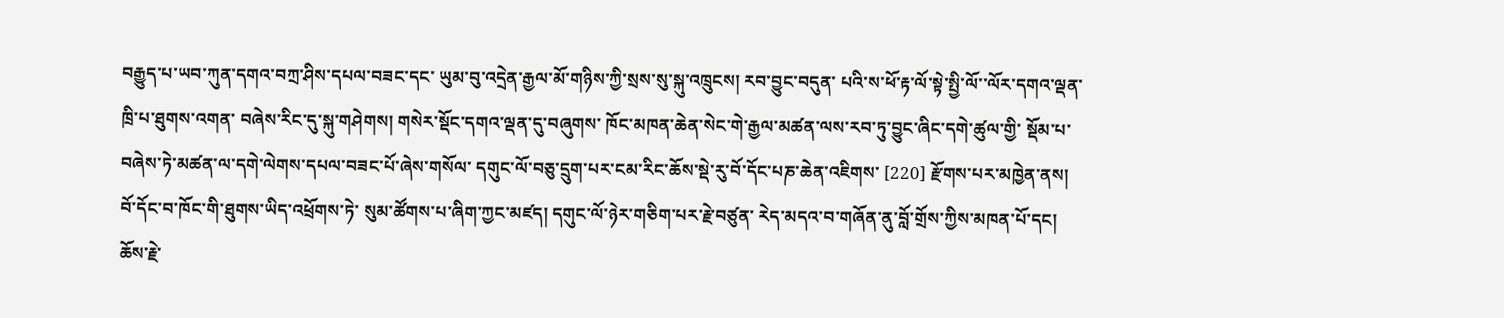བརྒྱུད་པ་ཡབ་ཀུན་དགའ་བཀྲ་ཤིས་དཔལ་བཟང་དང་ ཡུམ་བུ་འདྲེན་རྒྱལ་མོ་གཉིས་ཀྱི་སྲས་སུ་སྐུ་འཁྲུངས། རབ་བྱུང་བདུན་ པའི་ས་ཕོ་རྟ་ལོ་སྟེ་སྤྱི་ལོ་་ལོར་དགའ་ལྡན་ཁྲི་པ་ཐུགས་འགན་ བཞེས་རིང་དུ་སྐུ་གཤེགས། གསེར་སྡོང་དགའ་ལྡན་དུ་བཞུགས་ ཁོང་མཁན་ཆེན་སེང་གེ་རྒྱལ་མཚན་ལས་རབ་ཏུ་བྱུང་ཞིང་དགེ་ཚུལ་གྱི་ སྡོམ་པ་བཞེས་ཏེ་མཚན་ལ་དགེ་ལེགས་དཔལ་བཟང་པོ་ཞེས་གསོལ་ དགུང་ལོ་བཅུ་དྲུག་པར་ངམ་རིང་ཆོས་སྡེ་རུ་བོ་དོང་པཎ་ཆེན་འཇིགས་ [220] རྫོགས་པར་མཁྱེན་ནས། བོ་དོང་བ་ཁོང་གི་ཐུགས་ཡིད་འཕྲོགས་ཏེ་ སུམ་ཚོགས་པ་ཞིག་ཀྱང་མཛད། དགུང་ལོ་ཉེར་གཅིག་པར་རྗེ་བཙུན་ རེད་མདའ་བ་གཞོན་ནུ་བློ་གྲོས་ཀྱིས་མཁན་པོ་དང། ཆོས་རྗེ་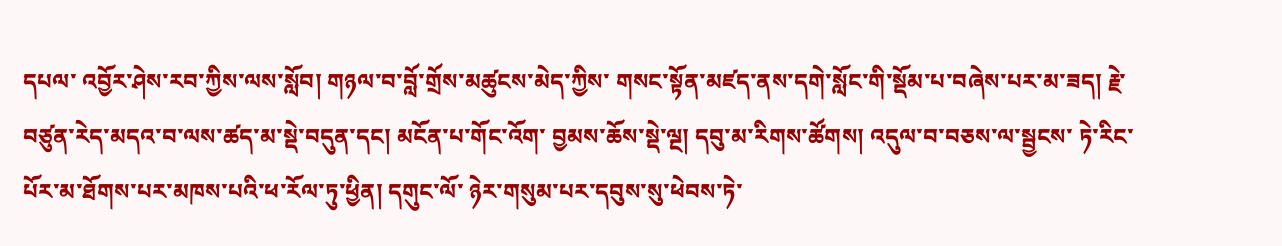དཔལ་ འབྱོར་ཤེས་རབ་ཀྱིས་ལས་སློབ། གཉལ་བ་བློ་གྲོས་མཚུངས་མེད་ཀྱིས་ གསང་སྟོན་མཛད་ནས་དགེ་སློང་གི་སྡོམ་པ་བཞེས་པར་མ་ཟད། རྗེ་ བཙུན་རེད་མདའ་བ་ལས་ཚད་མ་སྡེ་བདུན་དང། མངོན་པ་གོང་འོག་ བྱམས་ཆོས་སྡེ་ལྔ། དབུ་མ་རིགས་ཚོགས། འདུལ་བ་བཅས་ལ་སྦྱངས་ ཏེ་རིང་པོར་མ་ཐོགས་པར་མཁས་པའི་ཕ་རོལ་ཏུ་ཕྱིན། དགུང་ལོ་ ཉེར་གསུམ་པར་དབུས་སུ་ཕེབས་ཏེ་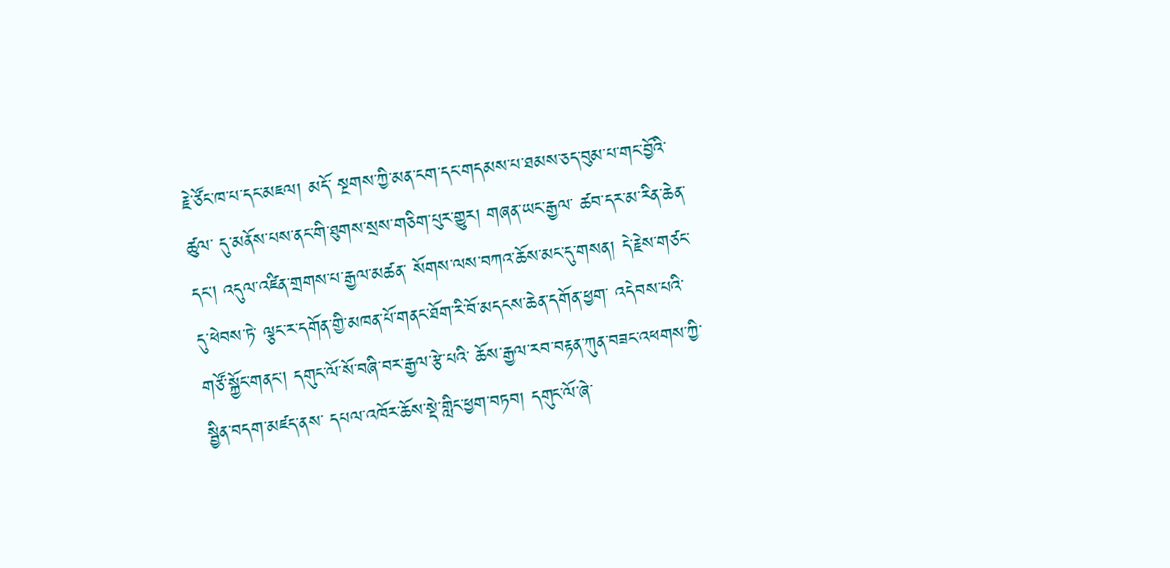རྗེ་ཙོང་ཁ་པ་དང་མཇལ། མདོ་ སྔགས་ཀྱི་མན་ངག་དང་གདམས་པ་ཐམས་ཅད་བུམ་པ་གང་བྱོའི་ཚུལ་ དུ་མནོས་པས་ནང་གི་ཐུགས་སྲས་གཅིག་པུར་གྱུར། གཞན་ཡང་རྒྱལ་ ཚབ་དར་མ་རིན་ཆེན་དང། འདུལ་འཛིན་གྲགས་པ་རྒྱལ་མཚན་ སོགས་ལས་བཀའ་ཆོས་མང་དུ་གསན། དེ་རྗེས་གཙང་དུ་ཕེབས་ཏེ་ ལྕང་ར་དགོན་གྱི་མཁན་པོ་གནང་ཐོག་རི་བོ་མདངས་ཆེན་དགོན་ཕྱག་ འདེབས་པའི་གཙོ་སྐྱོང་གནང། དགུང་ལོ་སོ་བཞི་བར་རྒྱལ་རྩེ་པའི་ ཆོས་རྒྱལ་རབ་བརྟན་ཀུན་བཟང་འཕགས་ཀྱི་སྦྱིན་བདག་མཛད་ནས་ དཔལ་འཁོར་ཆོས་སྡེ་གླིང་ཕྱག་བཏབ། དགུང་ལོ་ཞེ་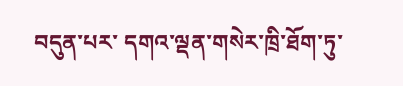བདུན་པར་ དགའ་ལྡན་གསེར་ཁྲི་ཐོག་ཏུ་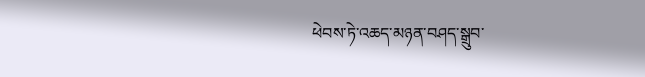ཕེབས་ཏེ་འཆད་མཉན་བཤད་སྒྲུབ་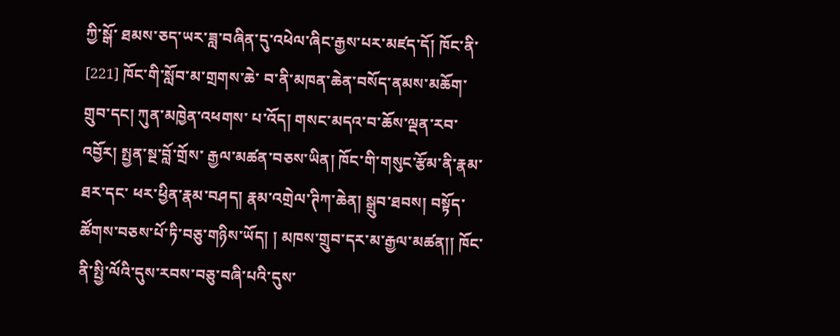ཀྱི་སྒོ་ ཐམས་ཅད་ཡར་ཟླ་བཞིན་དུ་འཕེལ་ཞིང་རྒྱས་པར་མཛད་དོ། ཁོང་ནི་ [221] ཁོང་གི་སློབ་མ་གྲགས་ཆེ་ བ་ནི་མཁན་ཆེན་བསོད་ནམས་མཆོག་གྲུབ་དང། ཀུན་མཁྱེན་འཕགས་ པ་འོད། གསང་མདའ་བ་ཆོས་ལྡན་རབ་འབྱོར། སྤྱན་སྔ་བློ་གྲོས་ རྒྱལ་མཚན་བཅས་ཡིན། ཁོང་གི་གསུང་རྩོམ་ནི་རྣམ་ཐར་དང་ ཕར་ཕྱིན་རྣམ་བཤད། རྣམ་འགྲེལ་ཊིཀ་ཆེན། སྒྲུབ་ཐབས། བསྟོད་ ཚོགས་བཅས་པོ་ཏི་བཅུ་གཉིས་ཡོད། ། མཁས་གྲུབ་དར་མ་རྒྱལ་མཚན།། ཁོང་ནི་སྤྱི་ལོའི་དུས་རབས་བཅུ་བཞི་པའི་དུས་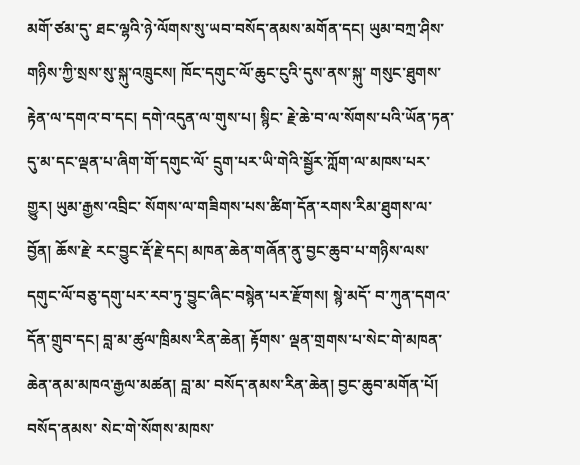མགོ་ཙམ་དུ་ ཐང་ལྷའི་ཉེ་ལོགས་སུ་ཡབ་བསོད་ནམས་མགོན་དང། ཡུམ་བཀྲ་ཤིས་ གཉིས་ཀྱི་སྲས་སུ་སྐུ་འཁྲུངས། ཁོང་དགུང་ལོ་ཆུང་ངུའི་དུས་ནས་སྐུ་ གསུང་ཐུགས་རྟེན་ལ་དགའ་བ་དང། དགེ་འདུན་ལ་གུས་པ། སྙིང་ རྗེ་ཆེ་བ་ལ་སོགས་པའི་ཡོན་ཏན་དུ་མ་དང་ལྡན་པ་ཞིག་གོ་དགུང་ལོ་ དྲུག་པར་ཡི་གེའི་སྦྱོར་ཀློག་ལ་མཁས་པར་གྱུར། ཡུམ་རྒྱས་འབྲིང་ སོགས་ལ་གཟིགས་པས་ཚིག་དོན་རགས་རིམ་ཐུགས་ལ་བྱོན། ཆོས་རྗེ་ རང་བྱུང་རྡོ་རྗེ་དང། མཁན་ཆེན་གཞོན་ནུ་བྱང་ཆུབ་པ་གཉིས་ལས་ དགུང་ལོ་བཅུ་དགུ་པར་རབ་ཏུ་བྱུང་ཞིང་བསྙེན་པར་རྫོགས། སྙེ་མདོ་ བ་ཀུན་དགའ་དོན་གྲུབ་དང། བླ་མ་ཚུལ་ཁྲིམས་རིན་ཆེན། རྟོགས་ ལྡན་གྲགས་པ་སེང་གེ་མཁན་ཆེན་ནམ་མཁའ་རྒྱལ་མཚན། བླ་མ་ བསོད་ནམས་རིན་ཆེན། བྱང་ཆུབ་མགོན་པོ། བསོད་ནམས་ སེང་གེ་སོགས་མཁས་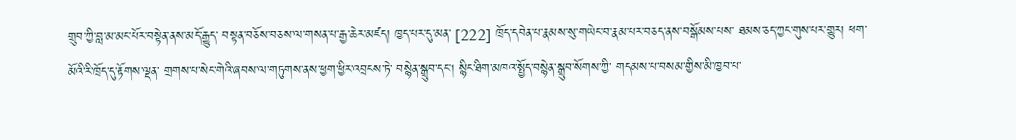གྲུབ་ཀྱི་བླ་མ་མང་པོར་བསྟེན་ནས་མདོ་རྒྱུད་ བསྟན་བཅོས་བཅས་ལ་གསན་པ་རྒྱ་ཆེར་མཛད། ཁྱད་པར་དུ་མན་ [222] ཁྲོད་དབེན་པ་རྣམས་སུ་གཡེང་བ་རྣམ་པར་བཅད་ནས་བསྒོམས་པས་ ཐམས་ཅད་ཀྱང་གུས་པར་གྱུར། ཕག་མོའི་རི་ཁྲོད་དུ་རྟོགས་ལྡན་ གྲགས་པ་སེང་གེའི་ཞབས་ལ་གཏུགས་ནས་ཕྱག་ཕྱིར་འབྲངས་ཏེ་ བསྙེན་སྒྲུབ་དང། སྙིང་ཐིག་མཁའ་སྤྱོད་བསྙེན་སྒྲུབ་སོགས་ཀྱི་ གདམས་པ་བསམ་གྱིས་མི་ཁྱབ་པ་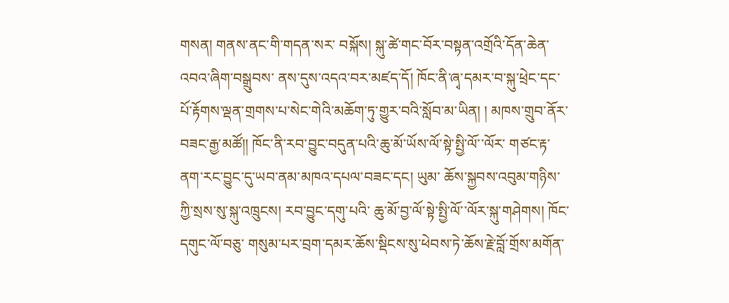གསན། གནས་ནང་གི་གདན་སར་ བསྐོས། སྐུ་ཚེ་གང་བོར་བསྟན་འགྲོའི་དོན་ཆེན་འབའ་ཞིག་བསྒྲུབས་ ནས་དུས་འདའ་བར་མཛད་དོ། ཁོང་ནི་ཞྭ་དམར་བ་སྐུ་ཕྲེང་དང་ པོ་རྟོགས་ལྡན་གྲགས་པ་སེང་གེའི་མཆོག་ཏུ་གྱུར་བའི་སློབ་མ་ཡིན། ། མཁས་གྲུབ་ནོར་བཟང་རྒྱ་མཚོ།། ཁོང་ནི་རབ་བྱུང་བདུན་པའི་ཆུ་མོ་ཡོས་ལོ་སྟེ་སྤྱི་ལོ་་ལོར་ གཙང་རྟ་ནག་རང་བྱུང་དུ་ཡབ་ནམ་མཁའ་དཔལ་བཟང་དང། ཡུམ་ ཆོས་སྐྱབས་འབུམ་གཉིས་ཀྱི་སྲས་སུ་སྐུ་འཁྲུངས། རབ་བྱུང་དགུ་པའི་ ཆུ་མོ་བྱ་ལོ་སྟེ་སྤྱི་ལོ་་ལོར་སྐུ་གཤེགས། ཁོང་དགུང་ལོ་བཅུ་ གསུམ་པར་བྲག་དམར་ཆོས་སྡིངས་སུ་ཕེབས་ཏེ་ཆོས་རྗེ་བློ་གྲོས་མགོན་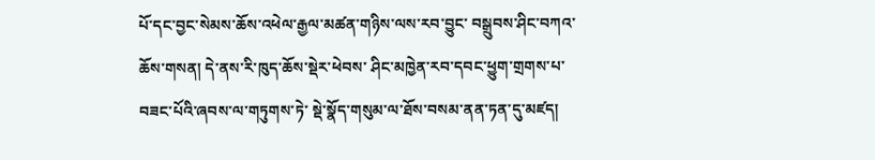པོ་དང་བྱང་སེམས་ཆོས་འཕེལ་རྒྱལ་མཚན་གཉིས་ལས་རབ་བྱུང་ བསྒྲུབས་ཤིང་བཀའ་ཆོས་གསན། དེ་ནས་རི་ཁུད་ཆོས་སྡེར་ཕེབས་ ཤིང་མཁྱེན་རབ་དབང་ཕྱུག་གྲགས་པ་བཟང་པོའི་ཞབས་ལ་གཏུགས་ཏེ་ སྡེ་སྣོད་གསུམ་ལ་ཐོས་བསམ་ནན་ཏན་དུ་མཛད།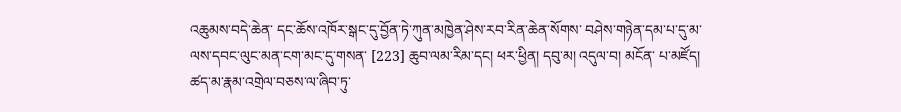འཆུམས་བདེ་ཆེན་ དང་ཆོས་འཁོར་སྒང་དུ་བྱོན་ཏེ་ཀུན་མཁྱེན་ཤེས་རབ་རིན་ཆེན་སོགས་ བཤེས་གཉེན་དམ་པ་དུ་མ་ལས་དབང་ལུང་མན་ངག་མང་དུ་གསན་ [223] ཆུབ་ལམ་རིམ་དང། ཕར་ཕྱིན། དབུ་མ། འདུལ་བ། མངོན་ པ་མཛོད། ཚད་མ་རྣམ་འགྲེལ་བཅས་ལ་ཞིབ་ཏུ་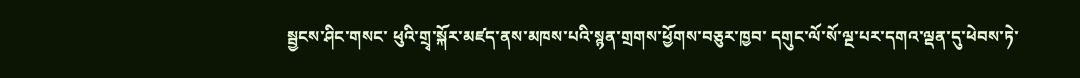སྦྱངས་ཤིང་གསང་ ཕུའི་གྲྭ་སྐོར་མཛད་ནས་མཁས་པའི་སྙན་གྲགས་ཕྱོགས་བཅུར་ཁྱབ་ དགུང་ལོ་སོ་ལྔ་པར་དགའ་ལྡན་དུ་ཕེབས་ཏེ་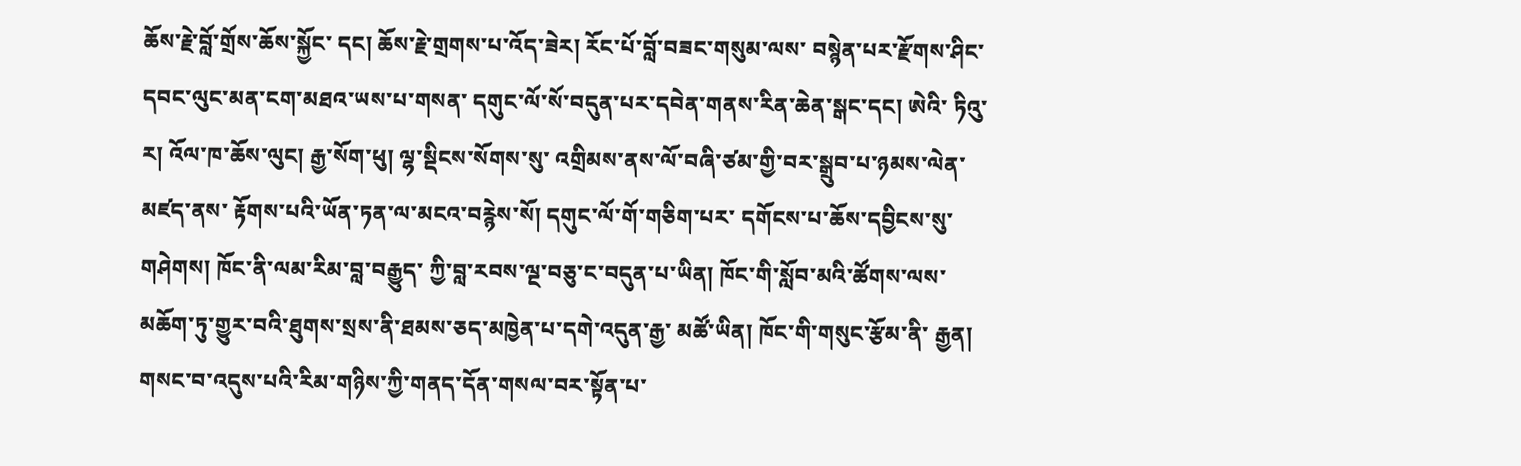ཆོས་རྗེ་བློ་གྲོས་ཆོས་སྐྱོང་ དང། ཆོས་རྗེ་གྲགས་པ་འོད་ཟེར། རོང་པོ་བློ་བཟང་གསུམ་ལས་ བསྙེན་པར་རྫོགས་ཤིང་དབང་ལུང་མན་ངག་མཐའ་ཡས་པ་གསན་ དགུང་ལོ་སོ་བདུན་པར་དབེན་གནས་རིན་ཆེན་སྒང་དང། ཨེའི་ ཏིའུ་ར། འོལ་ཁ་ཆོས་ལུང། རྒྱ་སོག་ཕུ། ལྷ་སྡིངས་སོགས་སུ་ འགྲིམས་ནས་ལོ་བཞི་ཙམ་གྱི་བར་སྒྲུབ་པ་ཉམས་ལེན་མཛད་ནས་ རྟོགས་པའི་ཡོན་ཏན་ལ་མངའ་བརྙེས་སོ། དགུང་ལོ་གོ་གཅིག་པར་ དགོངས་པ་ཆོས་དབྱིངས་སུ་གཤེགས། ཁོང་ནི་ལམ་རིམ་བླ་བརྒྱུད་ ཀྱི་བླ་རབས་ལྔ་བཅུ་ང་བདུན་པ་ཡིན། ཁོང་གི་སློབ་མའི་ཚོགས་ལས་ མཆོག་ཏུ་གྱུར་བའི་ཐུགས་སྲས་ནི་ཐམས་ཅད་མཁྱེན་པ་དགེ་འདུན་རྒྱ་ མཚོ་ཡིན། ཁོང་གི་གསུང་རྩོམ་ནི་ རྒྱན། གསང་བ་འདུས་པའི་རིམ་གཉིས་ཀྱི་གནད་དོན་གསལ་བར་སྟོན་པ་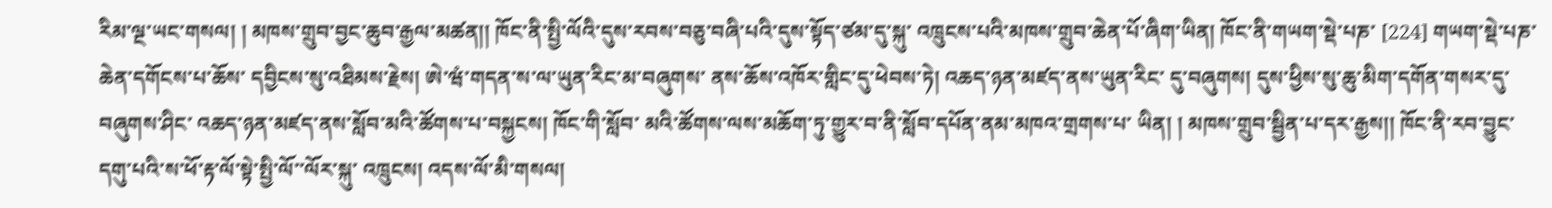རིམ་ལྔ་ཡང་གསལ། ། མཁས་གྲུབ་བྱང་ཆུབ་རྒྱལ་མཚན།། ཁོང་ནི་སྤྱི་ལོའི་དུས་རབས་བཅུ་བཞི་པའི་དུས་སྟོད་ཙམ་དུ་སྐུ་ འཁྲུངས་པའི་མཁས་གྲུབ་ཆེན་པོ་ཞིག་ཡིན། ཁོང་ནི་གཡག་སྡེ་པཎ་ [224] གཡག་སྡེ་པཎ་ཆེན་དགོངས་པ་ཆོས་ དབྱིངས་སུ་འཐིམས་རྗེས། ཨེ་ཝཾ་གདན་ས་ལ་ཡུན་རིང་མ་བཞུགས་ ནས་ཆོས་འཁོར་གླིང་དུ་ཕེབས་ཏེ། འཆད་ཉན་མཛད་ནས་ཡུན་རིང་ དུ་བཞུགས། དུས་ཕྱིས་སུ་ཆུ་མིག་དགོན་གསར་དུ་བཞུགས་ཤིང་ འཆད་ཉན་མཛད་ནས་སློབ་མའི་ཚོགས་པ་བསྐྱངས། ཁོང་གི་སློབ་ མའི་ཚོགས་ལས་མཆོག་ཏུ་གྱུར་བ་ནི་སློབ་དཔོན་ནམ་མཁའ་གྲགས་པ་ ཡིན། ། མཁས་གྲུབ་སྦྱིན་པ་དར་རྒྱས།། ཁོང་ནི་རབ་བྱུང་དགུ་པའི་ས་ཕོ་རྟ་ལོ་སྟེ་སྤྱི་ལོ་་ལོར་སྐུ་ འཁྲུངས། འདས་ལོ་མི་གསལ།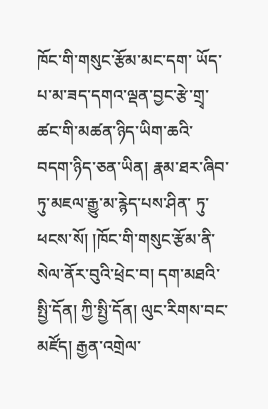ཁོང་གི་གསུང་རྩོམ་མང་དག་ ཡོད་པ་མ་ཟད་དགའ་ལྡན་བྱང་རྩེ་གྲྭ་ཚང་གི་མཚན་ཉིད་ཡིག་ཆའི་ བདག་ཉིད་ཅན་ཡིན། རྣམ་ཐར་ཞིབ་ཏུ་མཇལ་རྒྱུ་མ་རྙེད་པས་ཤིན་ ཏུ་ཕངས་སོ། །ཁོང་གི་གསུང་རྩོམ་ནི་ སེལ་ནོར་བུའི་ཕྲེང་བ། དག་མཐའི་སྤྱི་དོན། ཀྱི་སྤྱི་དོན། ལུང་རིགས་བང་མཛོད། རྒྱན་འགྲེལ་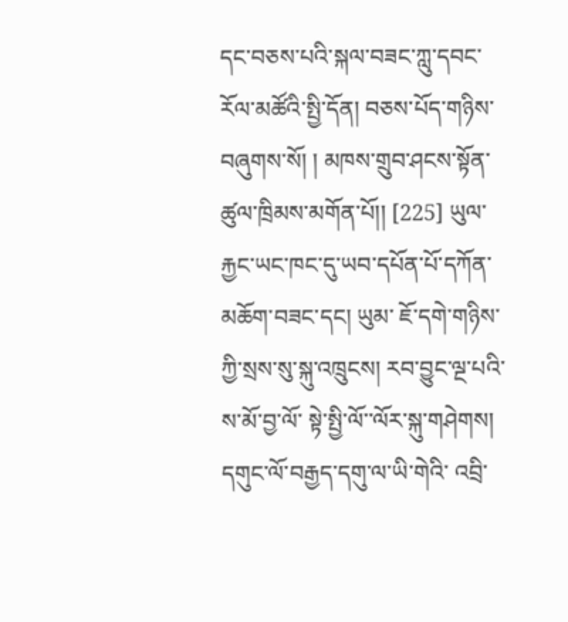དང་བཅས་པའི་སྐལ་བཟང་ཀླུ་དབང་རོལ་མཚོའི་སྤྱི་དོན། བཅས་པོད་གཉིས་བཞུགས་སོ། ། མཁས་གྲུབ་ཤངས་སྟོན་ཚུལ་ཁྲིམས་མགོན་པོ།། [225] ཡུལ་རྐྱང་ཡང་ཁང་དུ་ཡབ་དཔོན་པོ་དཀོན་མཆོག་བཟང་དང། ཡུམ་ ཇོ་དགེ་གཉིས་ཀྱི་སྲས་སུ་སྐུ་འཁྲུངས། རབ་བྱུང་ལྔ་པའི་ས་མོ་བྱ་ལོ་ སྟེ་སྤྱི་ལོ་་ལོར་སྐུ་གཤེགས། དགུང་ལོ་བརྒྱད་དགུ་ལ་ཡི་གེའི་ འབྲི་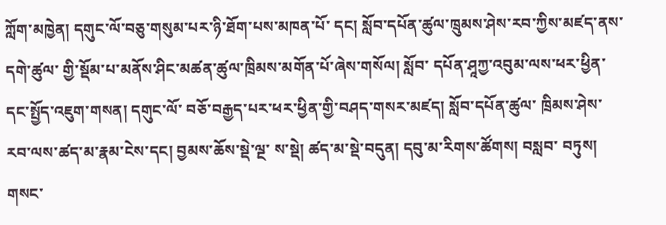ཀློག་མཁྱེན། དགུང་ལོ་བཅུ་གསུམ་པར་ཉི་ཐོག་པས་མཁན་པོ་ དང། སློབ་དཔོན་ཚུལ་ཁྲུམས་ཤེས་རབ་ཀྱིས་མཛད་ནས་དགེ་ཚུལ་ གྱི་སྡོམ་པ་མནོས་ཤིང་མཚན་ཚུལ་ཁྲིམས་མགོན་པོ་ཞེས་གསོལ། སློབ་ དཔོན་ཤཱཀྱ་འབུམ་ལས་ཕར་ཕྱིན་དང་སྤྱོད་འཇུག་གསན། དགུང་ལོ་ བཅོ་བརྒྱད་པར་ཕར་ཕྱིན་གྱི་བཤད་གསར་མཛད། སློབ་དཔོན་ཚུལ་ ཁྲིམས་ཤེས་རབ་ལས་ཚད་མ་རྣམ་ངེས་དང། བྱམས་ཆོས་སྡེ་ལྔ་ ས་སྡེ། ཚད་མ་སྡེ་བདུན། དབུ་མ་རིགས་ཚོགས། བསླབ་ བཏུས། གསང་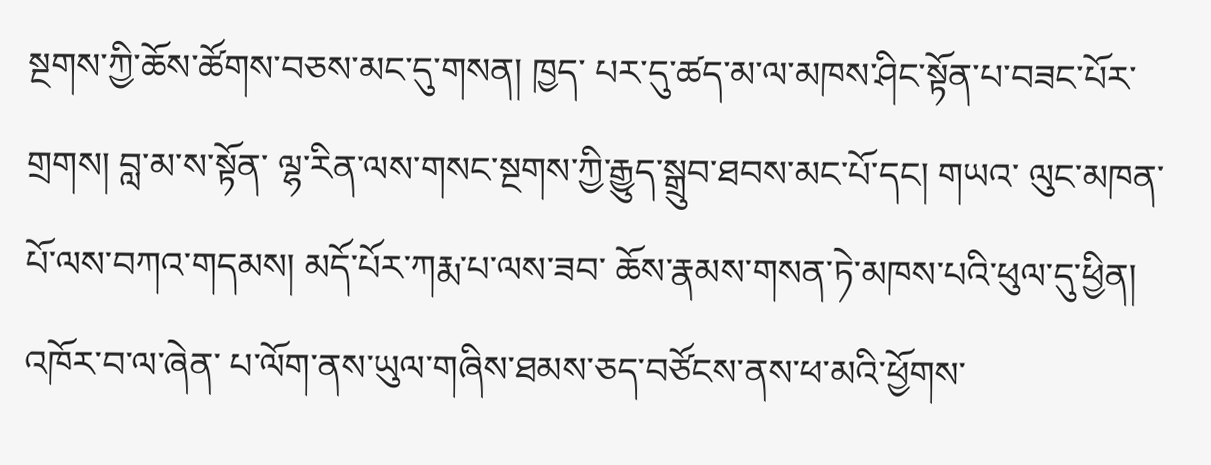སྔགས་ཀྱི་ཆོས་ཚོགས་བཅས་མང་དུ་གསན། ཁྱད་ པར་དུ་ཚད་མ་ལ་མཁས་ཤིང་སྟོན་པ་བཟང་པོར་གྲགས། བླ་མ་ས་སྟོན་ ལྷ་རིན་ལས་གསང་སྔགས་ཀྱི་རྒྱུད་སྒྲུབ་ཐབས་མང་པོ་དང། གཡའ་ ལུང་མཁན་པོ་ལས་བཀའ་གདམས། མདོ་པོར་ཀརྨ་པ་ལས་ཟབ་ ཆོས་རྣམས་གསན་ཏེ་མཁས་པའི་ཕུལ་དུ་ཕྱིན། འཁོར་བ་ལ་ཞེན་ པ་ལོག་ནས་ཡུལ་གཞིས་ཐམས་ཅད་བཙོངས་ནས་ཕ་མའི་ཕྱོགས་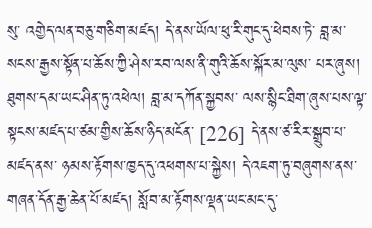སུ་ འགྱེད་ལན་བཅུ་གཅིག་མཛད། དེ་ནས་ཡོལ་ཕུ་རི་གུང་དུ་ཕེབས་ཏེ་ བླ་མ་སངས་རྒྱས་སྟོན་པ་ཆོས་ཀྱི་ཤེས་རབ་ལས་ནི་གུའི་ཆོས་སྐོར་མ་ལུས་ པར་ཞུས། ཐུགས་དམ་ཡང་ཤིན་ཏུ་འཕེལ། བླ་མ་དཀོན་སྐྱབས་ ལས་སྙིང་ཐིག་ཞུས་པས་ལྟ་སྟངས་མཛད་པ་ཙམ་གྱིས་ཆོས་ཉིད་མངོན་ [226] དེ་ནས་ཙ་རིར་སྒྲུབ་པ་མཛད་ནས་ ཉམས་རྟོགས་ཁྱད་དུ་འཕགས་པ་སྐྱེས། དེ་འཇག་ཏུ་བཞུགས་ནས་ གཞན་དོན་རྒྱ་ཆེན་པོ་མཛད། སློབ་མ་རྟོགས་ལྡན་ཡང་མང་དུ་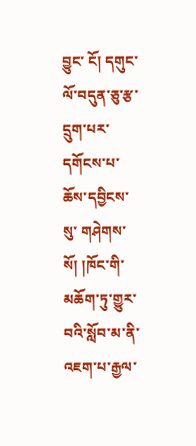བྱུང་ ངོ། དགུང་ལོ་བདུན་ཅུ་རྩ་དྲུག་པར་དགོངས་པ་ཆོས་དབྱིངས་སུ་ གཤེགས་སོ། །ཁོང་གི་མཆོག་ཏུ་གྱུར་བའི་སློབ་མ་ནི་འཇག་པ་རྒྱལ་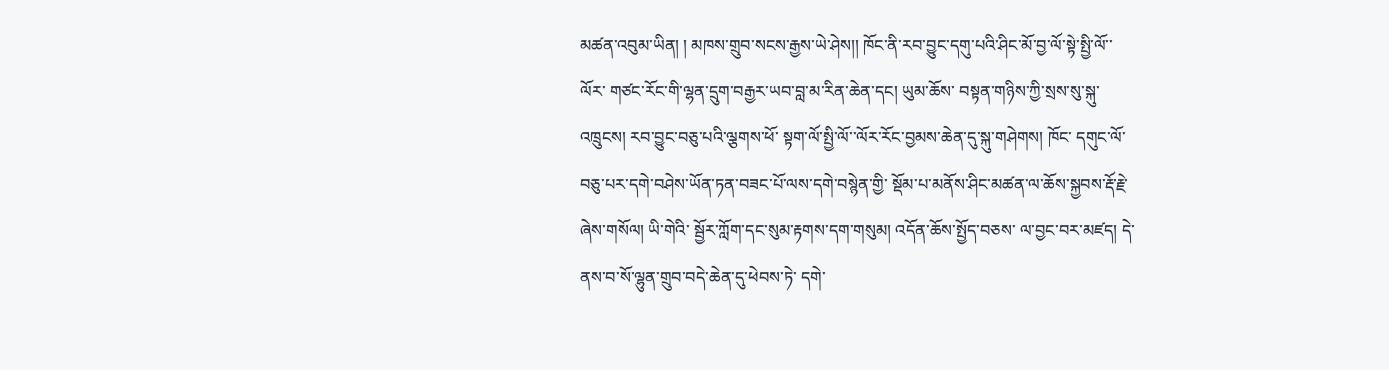མཚན་འབུམ་ཡིན། ། མཁས་གྲུབ་སངས་རྒྱས་ཡེ་ཤེས།། ཁོང་ནི་རབ་བྱུང་དགུ་པའི་ཤིང་མོ་བྱ་ལོ་སྟེ་སྤྱི་ལོ་་ལོར་ གཙང་རོང་གི་ལྷན་དྲུག་བརྒྱར་ཡབ་བླ་མ་རིན་ཆེན་དང། ཡུམ་ཆོས་ བསྟན་གཉིས་ཀྱི་སྲས་སུ་སྐུ་འཁྲུངས། རབ་བྱུང་བཅུ་པའི་ལྕགས་ཕོ་ སྟག་ལོ་སྤྱི་ལོ་་ལོར་རོང་བྱམས་ཆེན་དུ་སྐུ་གཤེགས། ཁོང་ དགུང་ལོ་བཅུ་པར་དགེ་བཤེས་ཡོན་ཏན་བཟང་པོ་ལས་དགེ་བསྙེན་གྱི་ སྡོམ་པ་མནོས་ཤིང་མཚན་ལ་ཆོས་སྐྱབས་རྡོ་རྗེ་ཞེས་གསོལ། ཡི་གེའི་ སྦྱོར་ཀློག་དང་སུམ་རྟགས་དག་གསུམ། འདོན་ཆོས་སྤྱོད་བཅས་ ལ་བྱང་བར་མཛད། དེ་ནས་བ་སོ་ལྷུན་གྲུབ་བདེ་ཆེན་དུ་ཕེབས་ཏེ་ དགེ་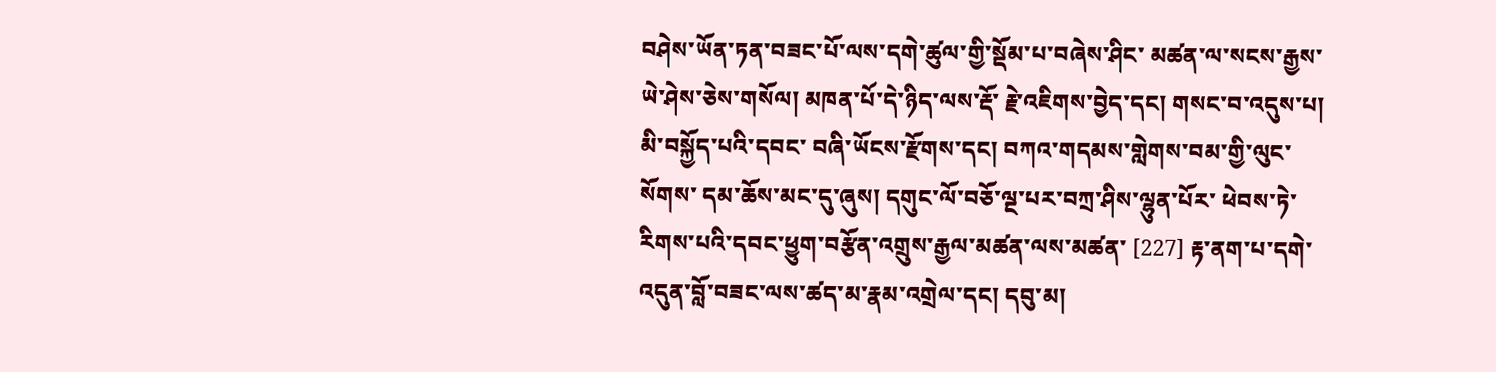བཤེས་ཡོན་ཏན་བཟང་པོ་ལས་དགེ་ཚུལ་གྱི་སྡོམ་པ་བཞེས་ཤིང་ མཚན་ལ་སངས་རྒྱས་ཡེ་ཤེས་ཅེས་གསོལ། མཁན་པོ་དེ་ཉིད་ལས་རྡོ་ རྗེ་འཇིགས་བྱེད་དང། གསང་བ་འདུས་པ། མི་བསྐྱོད་པའི་དབང་ བཞི་ཡོངས་རྫོགས་དང། བཀའ་གདམས་གླེགས་བམ་གྱི་ལུང་སོགས་ དམ་ཆོས་མང་དུ་ཞུས། དགུང་ལོ་བཅོ་ལྔ་པར་བཀྲ་ཤིས་ལྷུན་པོར་ ཕེབས་ཏེ་རིགས་པའི་དབང་ཕྱུག་བརྩོན་འགྲུས་རྒྱལ་མཚན་ལས་མཚན་ [227] རྟ་ནག་པ་དགེ་ འདུན་བློ་བཟང་ལས་ཚད་མ་རྣམ་འགྲེལ་དང། དབུ་མ།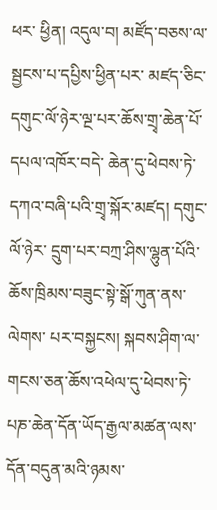ཕར་ ཕྱིན། འདུལ་བ། མཛོད་བཅས་ལ་སྦྱངས་པ་དཔྱིས་ཕྱིན་པར་ མཛད་ཅིང་དགུང་ལོ་ཉེར་ལྔ་པར་ཆོས་གྲྭ་ཆེན་པོ་དཔལ་འཁོར་བདེ་ ཆེན་དུ་ཕེབས་ཏེ་དཀའ་བཞི་པའི་གྲྭ་སྐོར་མཛད། དགུང་ལོ་ཉེར་ དྲུག་པར་བཀྲ་ཤིས་ལྷུན་པོའི་ཆོས་ཁྲིམས་བཟུང་སྟེ་སྒོ་ཀུན་ནས་ལེགས་ པར་བསྐྱངས། སྐབས་ཤིག་ལ་གངས་ཅན་ཆོས་འཕེལ་དུ་ཕེབས་ཏེ་ པཎ་ཆེན་དོན་ཡོད་རྒྱལ་མཚན་ལས་དོན་བདུན་མའི་ཉམས་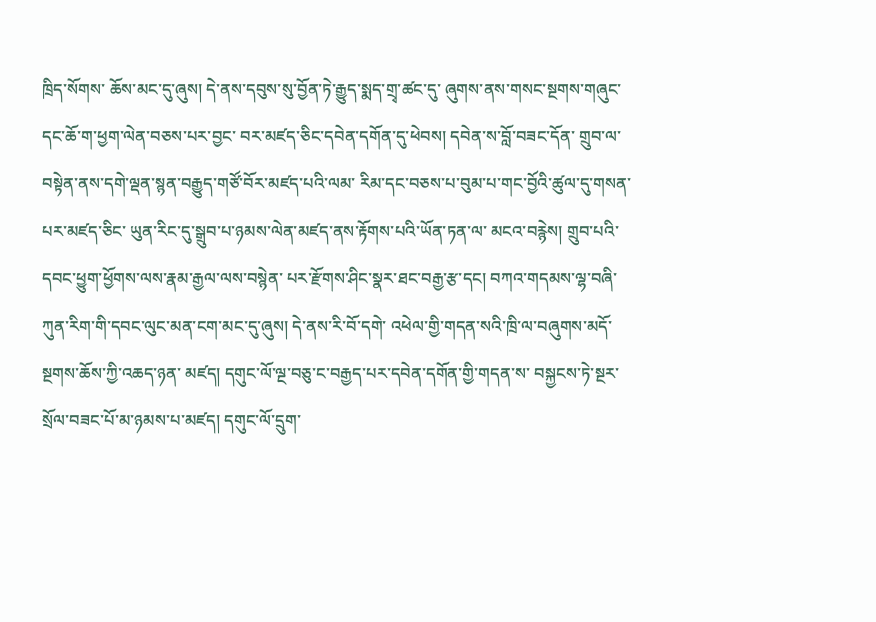ཁྲིད་སོགས་ ཆོས་མང་དུ་ཞུས། དེ་ནས་དབུས་སུ་བྱོན་ཏེ་རྒྱུད་སྨད་གྲྭ་ཚང་དུ་ ཞུགས་ནས་གསང་སྔགས་གཞུང་དང་ཆོ་ག་ཕྱག་ལེན་བཅས་པར་བྱང་ བར་མཛད་ཅིང་དབེན་དགོན་དུ་ཕེབས། དབེན་ས་བློ་བཟང་དོན་ གྲུབ་ལ་བསྟེན་ནས་དགེ་ལྡན་སྙན་བརྒྱུད་གཙོ་བོར་མཛད་པའི་ལམ་ རིམ་དང་བཅས་པ་བུམ་པ་གང་བྱོའི་ཚུལ་དུ་གསན་པར་མཛད་ཅིང་ ཡུན་རིང་དུ་སྒྲུབ་པ་ཉམས་ལེན་མཛད་ནས་རྟོགས་པའི་ཡོན་ཏན་ལ་ མངའ་བརྙེས། གྲུབ་པའི་དབང་ཕྱུག་ཕྱོགས་ལས་རྣམ་རྒྱལ་ལས་བསྙེན་ པར་རྫོགས་ཤིང་སྣར་ཐང་བརྒྱ་རྩ་དང། བཀའ་གདམས་ལྷ་བཞི་ ཀུན་རིག་གི་དབང་ལུང་མན་ངག་མང་དུ་ཞུས། དེ་ནས་རི་བོ་དགེ་ འཕེལ་གྱི་གདན་སའི་ཁྲི་ལ་བཞུགས་མདོ་སྔགས་ཆོས་ཀྱི་འཆད་ཉན་ མཛད། དགུང་ལོ་ལྔ་བཅུ་ང་བརྒྱད་པར་དབེན་དགོན་གྱི་གདན་ས་ བསྐྱངས་ཏེ་སྔར་སྲོལ་བཟང་པོ་མ་ཉམས་པ་མཛད། དགུང་ལོ་དྲུག་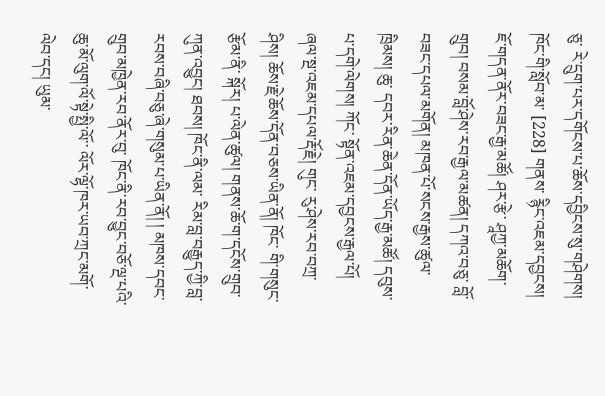ཅུ་ རེ་དྲུག་པར་དགོངས་པ་ཆོས་དབྱིངས་སུ་གཤེགས། ཁོང་གི་སློབ་མ་ [228] གནས་ རྙིང་འཇམ་དབྱངས། ཇོ་གདན་ནོར་བཟང་རྒྱ་མཚོ། ཤར་རྩེ་ ཤཱཀྱ་མཆོག་གྲུབ། བསམ་བློ་ཤེས་རབ་རྒྱལ་མཚན། དཀའ་བཅུ་ བློ་བཟང་དཔལ་མགོན། མཁན་པོ་སངས་རྒྱས་ཚུལ་ཁྲིམས། ཆུ་ དབར་རིན་ཆེན་དོན་ཡོད་རྒྱ་མཚོ། དབུས་པ་དགེ་ལེགས། ཀོང་ སྟོན་འཇམ་དབྱངས་རྒྱལ་པོ། ཞལ་སྔ་འཇམ་དཔལ་རྡོ་རྗེ། གུང་ རུ་ཤེས་རབ་བཀྲ་ཤིས། ཆོས་རྗེ་ཆོས་དོན་བཅས་ཡིན་ནོ། ཁོང་ གི་གསུང་རྩོམ་ནི་ སྐོར། པ་ལེན་ཚུལ། གནས་ཆོ་ག་དངོས་གྲུབ་ཀུན་འབྱུང། ཐབས། ཁོང་ནི་ལམ་ རིམ་བླ་བརྒྱུད་ཀྱི་བླ་རབས་བཞི་བཅུ་ཞེ་གསུམ་པ་ཡིན་ནོ། ། མཁས་དབང་གྲུབ་མཁྱེན་རབ་ནོར་བུ་ ཁོང་ནི་རབ་བྱུང་བཅོ་ལྔ་པའི་ཆུ་མོ་ལུག་ལོ་སྟེ་སྤྱི་ལོ་་ ལོར་ལྷོ་ཁར་ཡབ་ཀྲང་མགོ་ལེབ་དང། ཡུམ་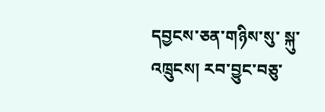དབྱངས་ཅན་གཉིས་སུ་ སྐུ་འཁྲུངས། རབ་བྱུང་བཅུ་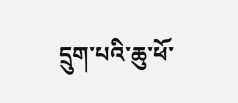དྲུག་པའི་ཆུ་ཕོ་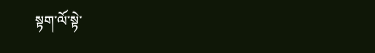སྟག་ལོ་སྟེ་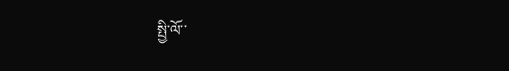སྤྱི་ལོ་་